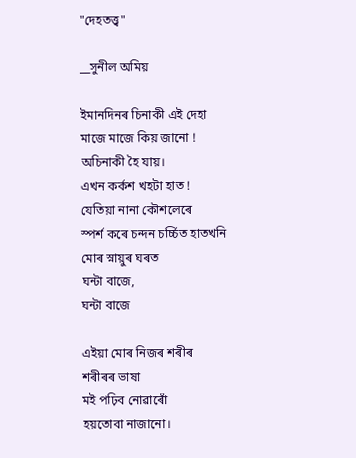"দেহতত্ত্ব"

__সুনীল অমিয়

ইমানদিনৰ চিনাকী এই দেহা
মাজে মাজে কিয় জানো !
অচিনাকী হৈ যায়।
এখন কর্কশ খহটা হাত !
যেতিয়া নানা কৌশলেৰে
স্পর্শ কৰে চন্দন চর্চ্চিত হাতখনি
মোৰ স্নায়ুৰ ঘৰত
ঘন্টা বাজে,
ঘন্টা বাজে

এইয়া মোৰ নিজৰ শৰীৰ
শৰীৰৰ ভাষা
মই পঢ়িব নোৱাৰোঁ
হয়তোবা নাজানো।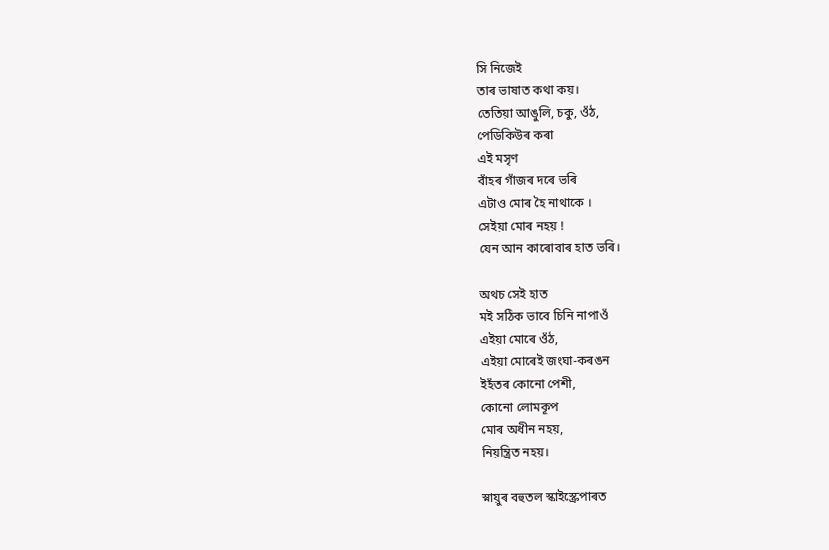সি নিজেই
তাৰ ভাষাত কথা কয়।
তেতিয়া আঙুলি, চকু, ওঁঠ,
পেডিকিউৰ কৰা
এই মসৃণ
বাঁহৰ গাঁজৰ দৰে ভৰি
এটাও মোৰ হৈ নাথাকে ।
সেইয়া মোৰ নহয় !
যেন আন কাৰোবাৰ হাত ভৰি।

অথচ সেই হাত
মই সঠিক ভাবে চিনি নাপাওঁ
এইয়া মোৰে ওঁঠ,
এইয়া মোৰেই জংঘা-কৰঙন
ইহঁতৰ কোনো পেশী,
কোনো লোমকূপ
মোৰ অধীন নহয়,
নিয়ন্ত্রিত নহয়।

স্নায়ুৰ বহুতল স্কাইস্ক্রেপাৰত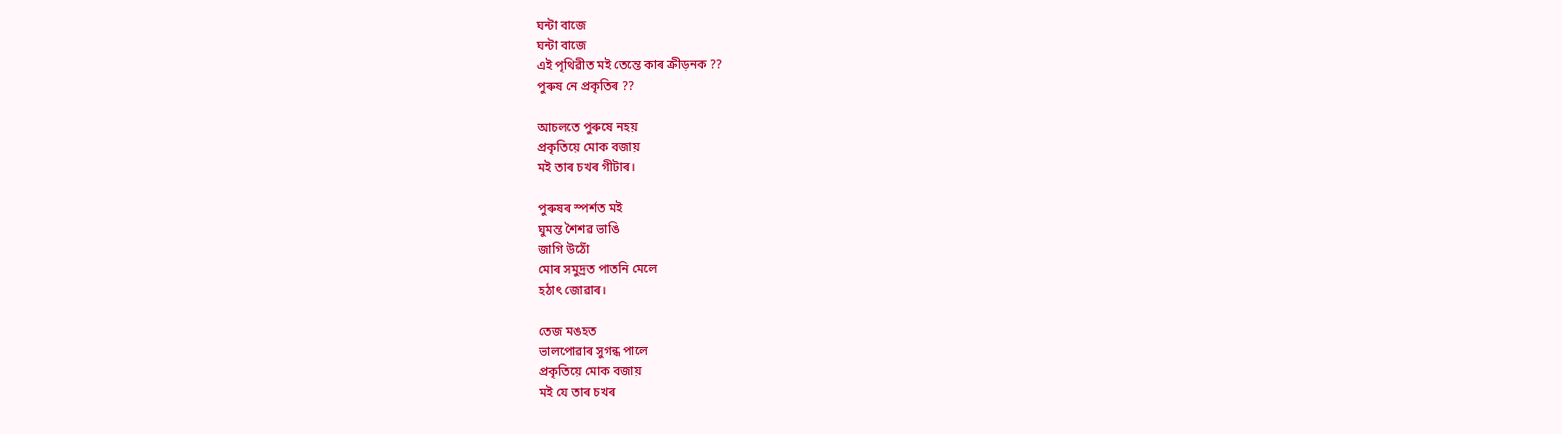ঘন্টা বাজে
ঘন্টা বাজে
এই পৃথিৱীত মই তেন্তে কাৰ ক্রীড়নক ??
পুৰুষ নে প্রকৃতিৰ ??

আচলতে পুৰুষে নহয়
প্রকৃতিয়ে মোক বজায়
মই তাৰ চখৰ গীটাৰ।

পুৰুষৰ স্পর্শত মই
ঘুমন্ত শৈশৱ ভাঙি
জাগি উঠোঁ
মোৰ সমুদ্রত পাতনি মেলে
হঠাৎ জোৱাৰ।

তেজ মঙহত
ভালপোৱাৰ সুগন্ধ পালে
প্রকৃতিয়ে মোক বজায়
মই যে তাৰ চখৰ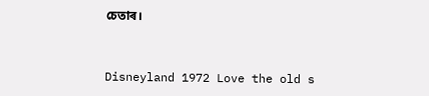চেতাৰ।


Disneyland 1972 Love the old s